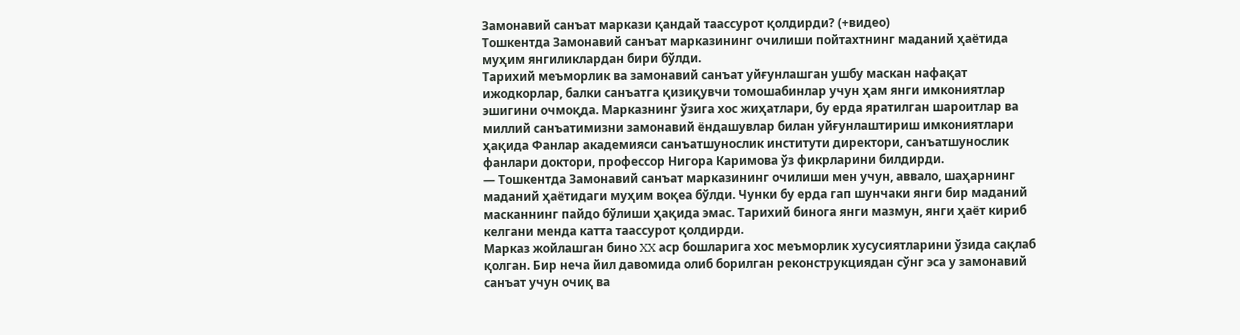Замонавий санъат маркази қандай таассурот қолдирди? (+видео)
Тошкентда Замонавий санъат марказининг очилиши пойтахтнинг маданий ҳаётида муҳим янгиликлардан бири бўлди.
Тарихий меъморлик ва замонавий санъат уйғунлашган ушбу маскан нафақат ижодкорлар, балки санъатга қизиқувчи томошабинлар учун ҳам янги имкониятлар эшигини очмоқда. Марказнинг ўзига хос жиҳатлари, бу ерда яратилган шароитлар ва миллий санъатимизни замонавий ёндашувлар билан уйғунлаштириш имкониятлари ҳақида Фанлар академияси санъатшунослик институти директори, санъатшунослик фанлари доктори, профессор Нигора Каримова ўз фикрларини билдирди.
— Тошкентда Замонавий санъат марказининг очилиши мен учун, аввало, шаҳарнинг маданий ҳаётидаги муҳим воқеа бўлди. Чунки бу ерда гап шунчаки янги бир маданий масканнинг пайдо бўлиши ҳақида эмас. Тарихий бинога янги мазмун, янги ҳаёт кириб келгани менда катта таассурот қолдирди.
Марказ жойлашган бино XX аср бошларига хос меъморлик хусусиятларини ўзида сақлаб қолган. Бир неча йил давомида олиб борилган реконструкциядан сўнг эса у замонавий санъат учун очиқ ва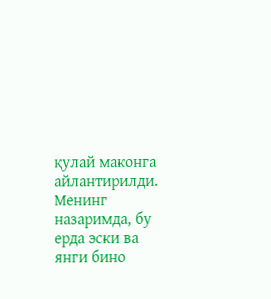қулай маконга айлантирилди. Менинг назаримда, бу ерда эски ва янги бино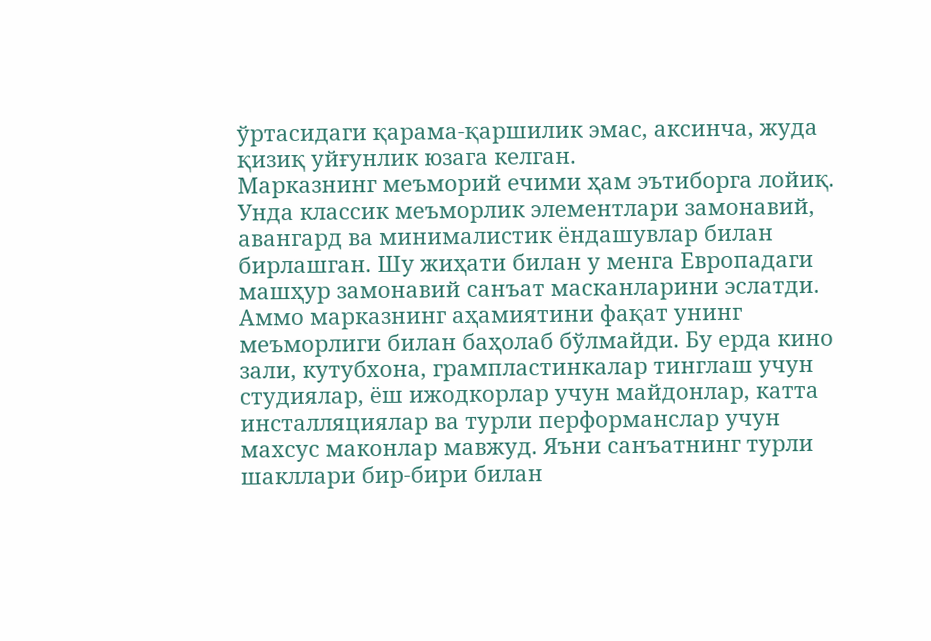ўртасидаги қарама-қаршилик эмас, аксинча, жуда қизиқ уйғунлик юзага келган.
Марказнинг меъморий ечими ҳам эътиборга лойиқ. Унда классик меъморлик элементлари замонавий, авангард ва минималистик ёндашувлар билан бирлашган. Шу жиҳати билан у менга Европадаги машҳур замонавий санъат масканларини эслатди.
Аммо марказнинг аҳамиятини фақат унинг меъморлиги билан баҳолаб бўлмайди. Бу ерда кино зали, кутубхона, грампластинкалар тинглаш учун студиялар, ёш ижодкорлар учун майдонлар, катта инсталляциялар ва турли перформанслар учун махсус маконлар мавжуд. Яъни санъатнинг турли шакллари бир-бири билан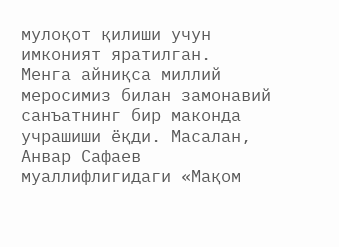мулоқот қилиши учун имконият яратилган.
Менга айниқса миллий меросимиз билан замонавий санъатнинг бир маконда учрашиши ёқди. Масалан, Анвар Сафаев муаллифлигидаги «Мақом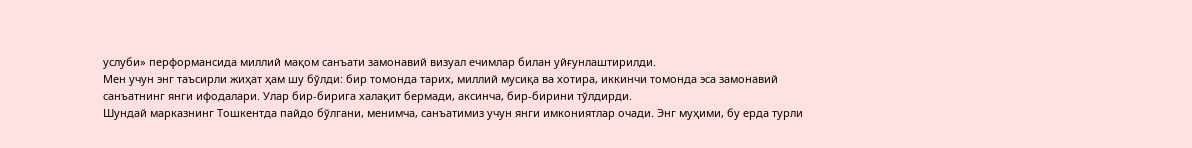услуби» перформансида миллий мақом санъати замонавий визуал ечимлар билан уйғунлаштирилди.
Мен учун энг таъсирли жиҳат ҳам шу бўлди: бир томонда тарих, миллий мусиқа ва хотира, иккинчи томонда эса замонавий санъатнинг янги ифодалари. Улар бир-бирига халақит бермади, аксинча, бир-бирини тўлдирди.
Шундай марказнинг Тошкентда пайдо бўлгани, менимча, санъатимиз учун янги имкониятлар очади. Энг муҳими, бу ерда турли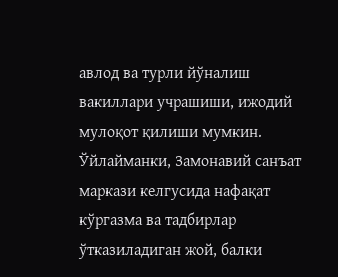авлод ва турли йўналиш вакиллари учрашиши, ижодий мулоқот қилиши мумкин. Ўйлайманки, Замонавий санъат маркази келгусида нафақат кўргазма ва тадбирлар ўтказиладиган жой, балки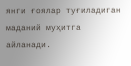янги ғоялар туғиладиган маданий муҳитга айланади.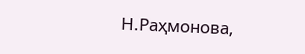Н.Раҳмонова,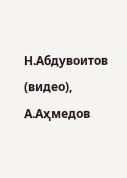Н.Абдувоитов (видео),
А.Аҳмедов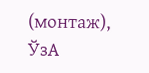(монтаж), ЎзА